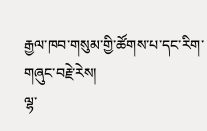རྒྱལ་ཁབ་གསུམ་གྱི་ཚོགས་པ་དང་རིག་གཞུང་བརྗེ་རེས།
ལྷ་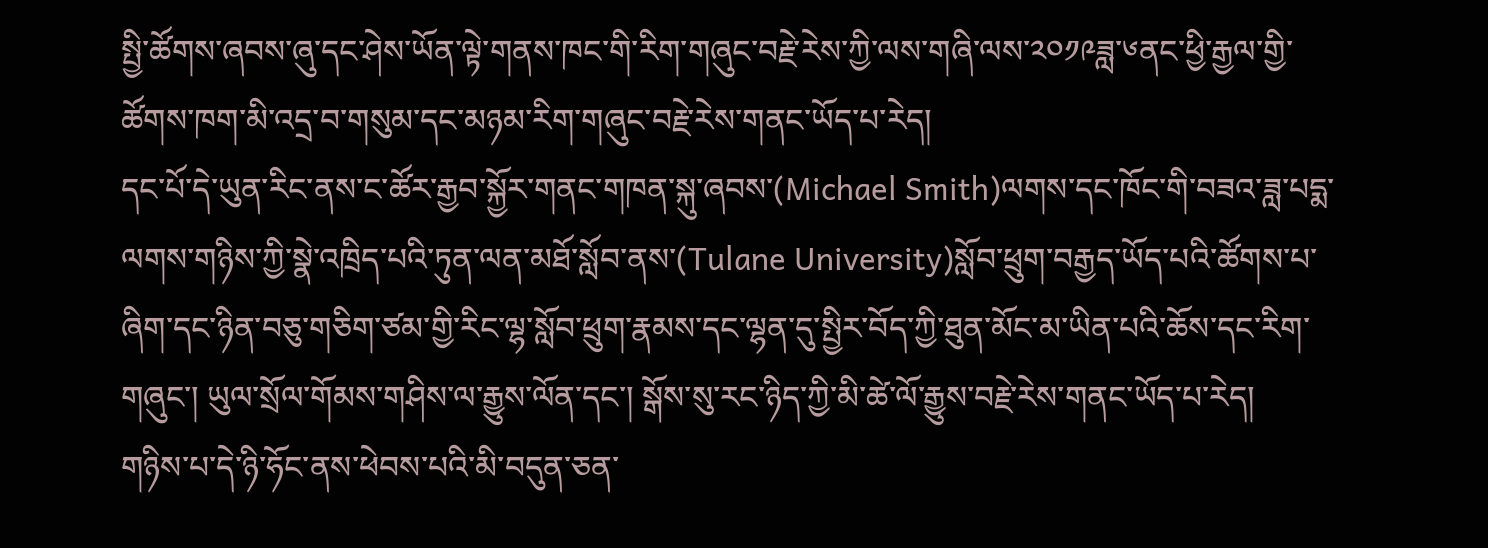སྤྱི་ཚོགས་ཞབས་ཞུ་དང་ཤེས་ཡོན་ལྟེ་གནས་ཁང་གི་རིག་གཞུང་བརྗེ་རེས་ཀྱི་ལས་གཞི་ལས་༢༠༡༩ཟླ་༦ནང་ཕྱི་རྒྱལ་གྱི་ཚོགས་ཁག་མི་འདྲ་བ་གསུམ་དང་མཉམ་རིག་གཞུང་བརྗེ་རེས་གནང་ཡོད་པ་རེད།
དང་པོ་དེ་ཡུན་རིང་ནས་ང་ཚོར་རྒྱབ་སྐྱོར་གནང་གཁན་སྐུ་ཞབས་(Michael Smith)ལགས་དང་ཁོང་གི་བཟའ་ཟླ་པདྨ་ལགས་གཉིས་ཀྱི་སྣེ་འཁྲིད་པའི་ཏུན་ལན་མཐོ་སློབ་ནས་(Tulane University)སློབ་ཕྲུག་བརྒྱད་ཡོད་པའི་ཚོགས་པ་ཞིག་དང་ཉིན་བཅུ་གཅིག་ཙམ་གྱི་རིང་ལྷ་སློབ་ཕྲུག་རྣམས་དང་ལྷན་དུ་སྤྱིར་བོད་ཀྱི་ཐུན་མོང་མ་ཡིན་པའི་ཆོས་དང་རིག་གཞུང་། ཡུལ་སྲོལ་གོམས་གཤིས་ལ་རྒྱུས་ལོན་དང་། སྒོས་སུ་རང་ཉིད་ཀྱི་མི་ཚེ་ལོ་རྒྱུས་བརྗེ་རེས་གནང་ཡོད་པ་རེད།
གཉིས་པ་དེ་ཉི་ཧོང་ནས་ཕེབས་པའི་མི་བདུན་ཅན་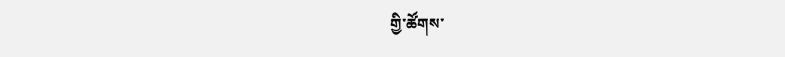གྱི་ཚོགས་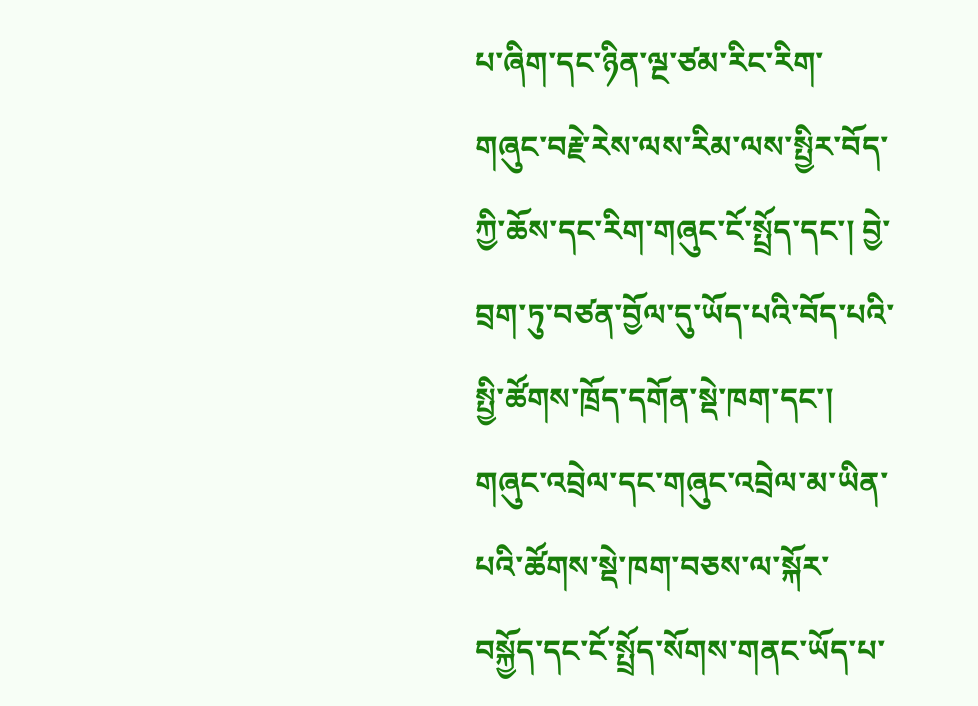པ་ཞིག་དང་ཉིན་ལྔ་ཙམ་རིང་རིག་གཞུང་བརྗེ་རེས་ལས་རིམ་ལས་སྤྱིར་བོད་ཀྱི་ཆོས་དང་རིག་གཞུང་ངོ་སྤྲོད་དང་། བྱེ་བྲག་ཏུ་བཙན་བྱོལ་དུ་ཡོད་པའི་བོད་པའི་སྤྱི་ཚོགས་ཁྲོད་དགོན་སྡེ་ཁག་དང་། གཞུང་འབྲེལ་དང་གཞུང་འབྲེལ་མ་ཡིན་པའི་ཚོགས་སྡེ་ཁག་བཅས་ལ་སྐོར་བསྐྱོད་དང་ངོ་སྤྲོད་སོགས་གནང་ཡོད་པ་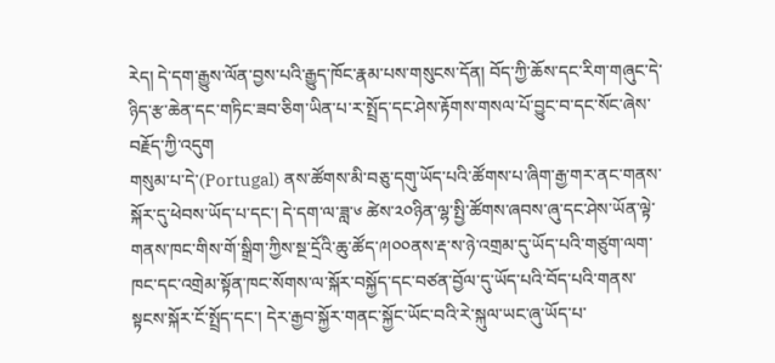རེད། དེ་དག་རྒྱུས་ལོན་བྱས་པའི་རྒྱུད་ཁོང་རྣམ་པས་གསུངས་དོན། བོད་ཀྱི་ཆོས་དང་རིག་གཞུང་དེ་ཉིད་རྩ་ཆེན་དང་གཏིང་ཟབ་ཅིག་ཡིན་པ་ར་སྤྲོད་དང་ཤེས་རྟོགས་གསལ་པོ་བྱུང་བ་དང་སོང་ཞེས་བརྗོད་ཀྱི་འདུག
གསུམ་པ་དེ་(Portugal) ནས་ཚོགས་མི་བཅུ་དགུ་ཡོད་པའི་ཚོགས་པ་ཞིག་རྒྱ་གར་ནང་གནས་སྐོར་དུ་ཕེབས་ཡོད་པ་དང་། དེ་དག་ལ་ཟླ་༦ ཚེས་༢༠ཉིན་ལྷ་སྤྱི་ཚོགས་ཞབས་ཞུ་དང་ཤེས་ཡོན་ལྟེ་གནས་ཁང་གིས་གོ་སྒྲིག་ཀྱིས་སྔ་དྲོའི་ཆུ་ཚོད་༩།༠༠ནས་རྡ་ས་ཉེ་འགྲམ་དུ་ཡོད་པའི་གཙུག་ལག་ཁང་དང་འགྲེམ་སྟོན་ཁང་སོགས་ལ་སྐོར་བསྐྱོད་དང་བཙན་བྱོལ་དུ་ཡོད་པའི་བོད་པའི་གནས་སྟངས་སྐོར་ངོ་སྤྲོད་དང་། དེར་རྒྱབ་སྐྱོར་གནང་སྐྱོང་ཡོང་བའི་རེ་སྐུལ་ཡང་ཞུ་ཡོད་པ་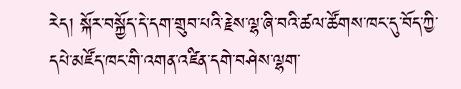རེད། སྐོར་བསྐྱོད་དེ་དག་གྲུབ་པའི་རྗེས་ལྷ་ཞི་བའི་ཚལ་ཚོགས་ཁང་དུ་བོད་ཀྱི་དཔེ་མཛོད་ཁང་གི་འགན་འཛིན་དགེ་བཤེས་ལྷག་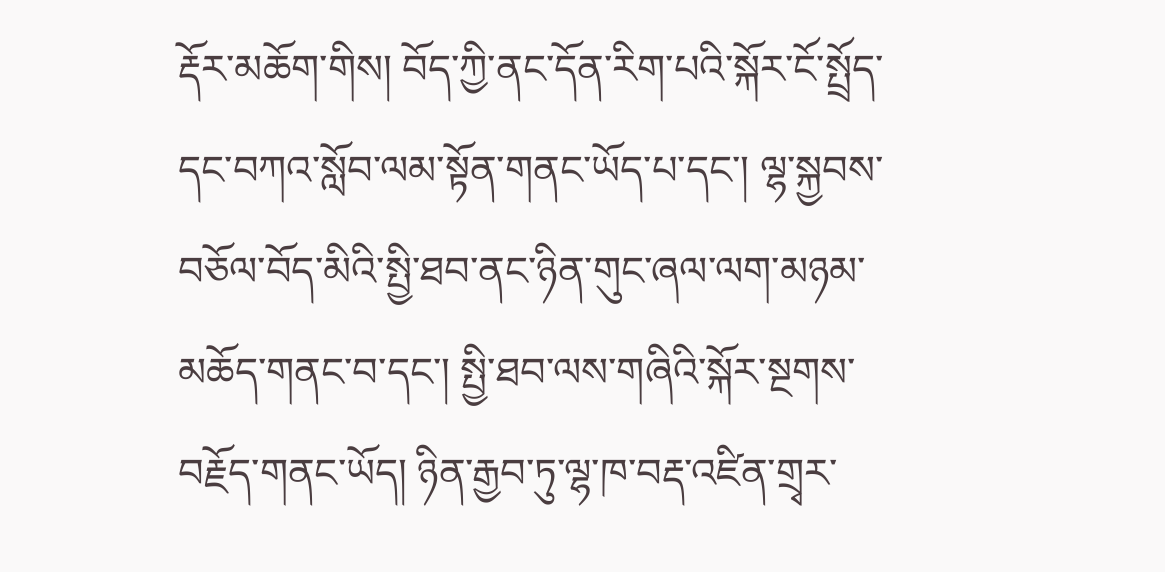རྡོར་མཆོག་གིས། བོད་ཀྱི་ནང་དོན་རིག་པའི་སྐོར་ངོ་སྤྲོད་དང་བཀའ་སློབ་ལམ་སྟོན་གནང་ཡོད་པ་དང་། ལྷ་སྐྱབས་བཅོལ་བོད་མིའི་སྤྱི་ཐབ་ནང་ཉིན་གུང་ཞལ་ལག་མཉམ་མཆོད་གནང་བ་དང་། སྤྱི་ཐབ་ལས་གཞིའི་སྐོར་སྔགས་བརྗོད་གནང་ཡོད། ཉིན་རྒྱབ་ཏུ་ལྷ་ཁ་བརྡ་འཛིན་གྲྭར་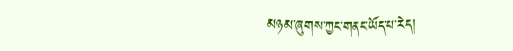མཉམ་ཞུགས་ཀྱང་གནང་ཡོད་པ་རེད།